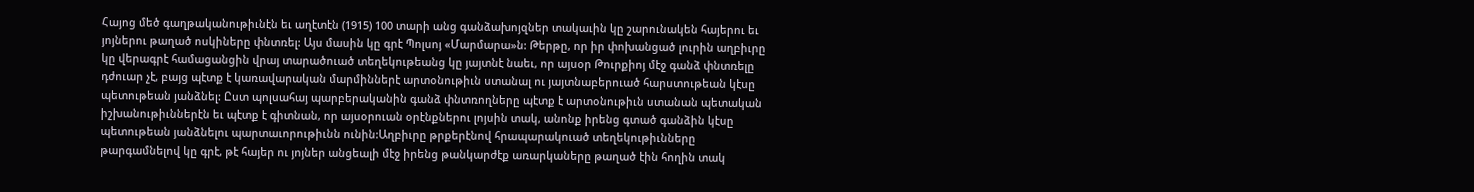Հայոց մեծ գաղթականութիւնէն եւ աղէտէն (1915) 100 տարի անց գանձախոյզներ տակաւին կը շարունակեն հայերու եւ յոյներու թաղած ոսկիները փնտռել: Այս մասին կը գրէ Պոլսոյ «Մարմարա»ն: Թերթը, որ իր փոխանցած լուրին աղբիւրը կը վերագրէ համացանցին վրայ տարածուած տեղեկութեանց կը յայտնէ նաեւ, որ այսօր Թուրքիոյ մէջ գանձ փնտռելը դժուար չէ, բայց պէտք է կառավարական մարմիններէ արտօնութիւն ստանալ ու յայտնաբերուած հարստութեան կէսը պետութեան յանձնել: Ըստ պոլսահայ պարբերականին գանձ փնտռողները պէտք է արտօնութիւն ստանան պետական իշխանութիւններէն եւ պէտք է գիտնան, որ այսօրուան օրէնքներու լոյսին տակ, անոնք իրենց գտած գանձին կէսը պետութեան յանձնելու պարտաւորութիւնն ունին:Աղբիւրը թրքերէնով հրապարակուած տեղեկութիւնները թարգամնելով կը գրէ, թէ հայեր ու յոյներ անցեալի մէջ իրենց թանկարժէք առարկաները թաղած էին հողին տակ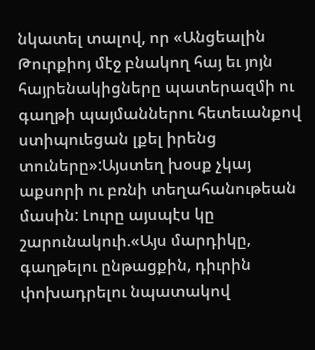նկատել տալով, որ «Անցեալին Թուրքիոյ մէջ բնակող հայ եւ յոյն հայրենակիցները պատերազմի ու գաղթի պայմաններու հետեւանքով ստիպուեցան լքել իրենց տուները»:Այստեղ խօսք չկայ աքսորի ու բռնի տեղահանութեան մասին: Լուրը այսպէս կը շարունակուի.«Այս մարդիկը, գաղթելու ընթացքին, դիւրին փոխադրելու նպատակով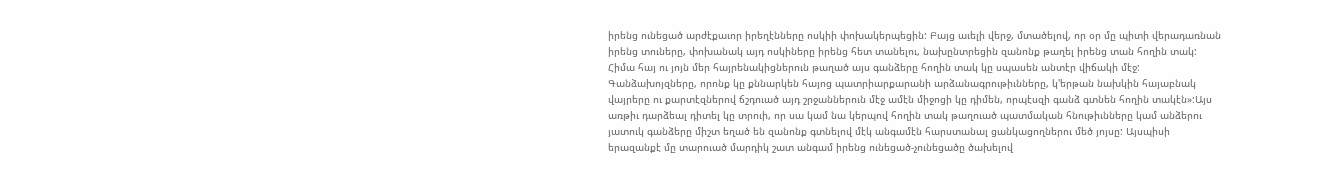իրենց ունեցած արժէքաւոր իրեղէնները ոսկիի փոխակերպեցին: Բայց աւելի վերջ, մտածելով, որ օր մը պիտի վերադառնան իրենց տուները, փոխանակ այդ ոսկիները իրենց հետ տանելու, նախընտրեցին զանոնք թաղել իրենց տան հողին տակ: Հիմա հայ ու յոյն մեր հայրենակիցներուն թաղած այս գանձերը հողին տակ կը սպասեն անտէր վիճակի մէջ: Գանձախոյզները, որոնք կը քննարկեն հայոց պատրիարքարանի արձանագրութիւնները, կ'երթան նախկին հայաբնակ վայրերը ու քարտէզներով ճշդուած այդ շրջաններուն մէջ ամէն միջոցի կը դիմեն, որպէսզի գանձ գտնեն հողին տակէն»:Այս առթիւ դարձեալ դիտել կը տրուի, որ սա կամ նա կերպով հողին տակ թաղուած պատմական հնութիւնները կամ անձերու յատուկ գանձերը միշտ եղած են զանոնք գտնելով մէկ անգամէն հարստանալ ցանկացողներու մեծ յոյսը: Այսպիսի երազանքէ մը տարուած մարդիկ շատ անգամ իրենց ունեցած-չունեցածը ծախելով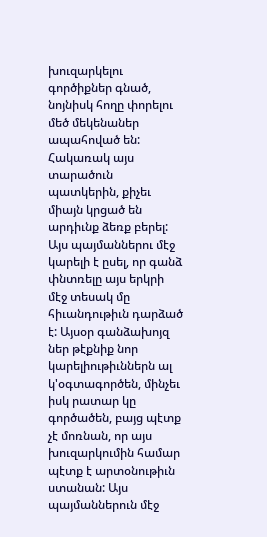խուզարկելու գործիքներ գնած, նոյնիսկ հողը փորելու մեծ մեկենաներ ապահոված են: Հակառակ այս տարածուն պատկերին, քիչեւ միայն կրցած են արդիւնք ձեռք բերել: Այս պայմաններու մէջ կարելի է ըսել, որ գանձ փնտռելը այս երկրի մէջ տեսակ մը հիւանդութիւն դարձած է: Այսօր գանձախոյզ ներ թէքնիք նոր կարելիութիւններն ալ կ'օգտագործեն, մինչեւ իսկ րատար կը գործածեն, բայց պէտք չէ մոռնան, որ այս խուզարկումին համար պէտք է արտօնութիւն ստանան: Այս պայմաններուն մէջ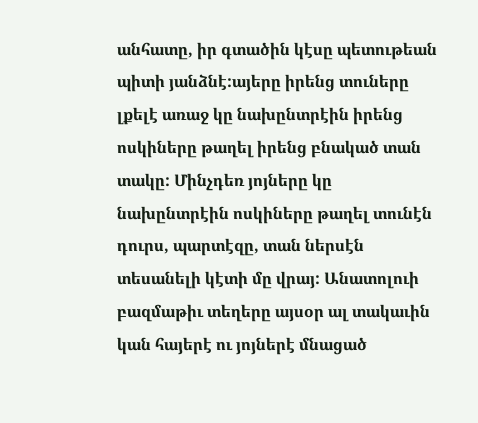անհատը, իր գտածին կէսը պետութեան պիտի յանձնէ:այերը իրենց տուները լքելէ առաջ կը նախընտրէին իրենց ոսկիները թաղել իրենց բնակած տան տակը: Մինչդեռ յոյները կը նախընտրէին ոսկիները թաղել տունէն դուրս, պարտէզը, տան ներսէն տեսանելի կէտի մը վրայ: Անատոլուի բազմաթիւ տեղերը այսօր ալ տակաւին կան հայերէ ու յոյներէ մնացած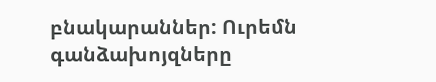բնակարաններ: Ուրեմն գանձախոյզները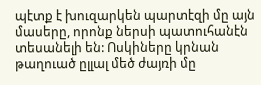պէտք է խուզարկեն պարտէզի մը այն մասերը, որոնք ներսի պատուհանէն տեսանելի են: Ոսկիները կրնան թաղուած ըլլալ մեծ ժայռի մը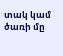տակ կամ ծառի մը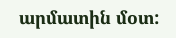արմատին մօտ: